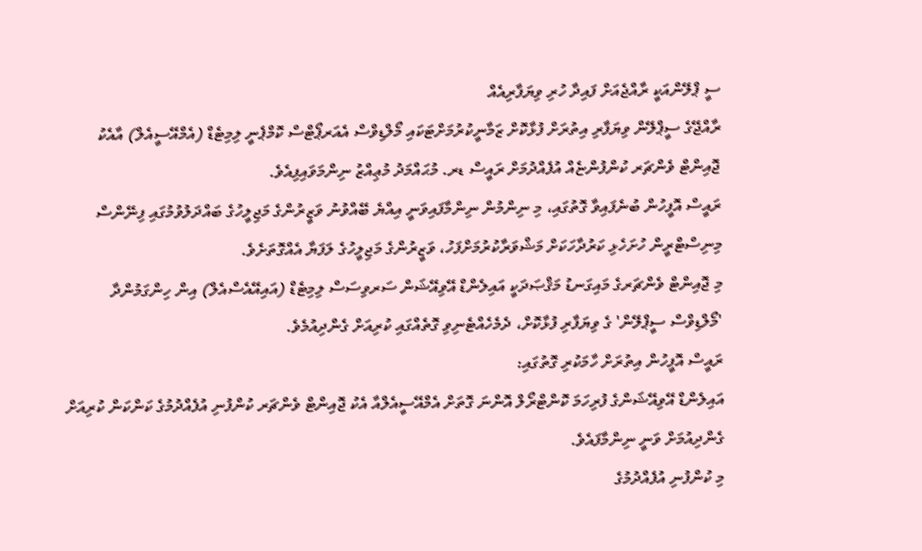ސީ ޕްލޭންއަކީ ރާއްޖެއަށް ފައިދާ ހުރި ވިޔަފާރިއެއް
ރާއްޖޭގެ ސީޕްލޭން ވިޔަފާރި އިތުރަށް ފުޅާކޮށް ޒަމާނީކުރުމަށްޓަކައި މޯލްޑިވްސް އެއަރޕޯޓްސް ކޮމްޕެނީ ލިމިޓެޑް (އެމްއޭސީއެލް) އާއެކު ޖޮއިންޓް ވެންޗަރ ކުންފުންޏެއް އުފެއްދުމަށް ރައީސް ޑރ. މުޙައްމަދު މުޢިއްޒު ނިންމަވައިފިއެވެ.
ރައީސް އޮފީހުން ބުނެފައިވާ ގޮތުގައި، މި ނިންމުން ނިންމާފައިވަނީ އިއްޔެ ބޭއްވުނު ވަޒީރުންގެ މަޖިލީހުގެ ބައްދަލުވުމުގައި ފިނޭންސް މިނިސްޓްރީން ހުށަހެޅި ކަރުދާހަކަށް މަޝްވަރާކުރުމަށްފަހު، ވަޒީރުންގެ މަޖިލީހުގެ ލަފަޔާ އެއްގޮތަށެވެ.
މި ޖޮއިންޓް ވެންޗަރގެ މައިގަނޑު މަޤްޞަދަކީ އައިލެންޑް އޭވިއޭޝަން ސަރވިސަސް ލިމިޓެޑް (އައިއޭއެސްއެލް) އިން ހިންގަމުންދާ 'މޯލްޑިވްސް ސީޕްލޭން' ގެ ވިޔަފާރި ފުޅާކޮށް، ދެމެހެއްޓެނިވި ގޮތެއްގައި ކުރިއަށް ގެންދިއުމެވެ.
ރައީސް އޮފީހުން އިތުރަށް ހާމަކުރި ގޮތުގައި:
އައިލެންޑް އޭވިއޭޝަންގެ ފުރިހަމަ ކޮންޓްރޯލް އޮންނަ ގޮތަށް އެމްއޭސީއެލްއާ އެކު ޖޮއިންޓް ވެންޗަރ ކުންފުނި އުފެއްދުމުގެ ކަންކަން ކުރިއަށް ގެންދިއުމަށް ވަނީ ނިންމާފައެވެ.
މި ކުންފުނި އުފެއްދުމުގެ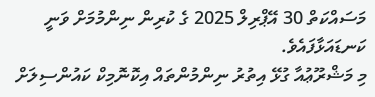މަސައްކަތް 30 އޭޕްރިލް 2025 ގެ ކުރިން ނިންމުމަށް ވަނީ ކަނޑައަޅާފައެވެ.
މި މަޝްރޫޢުއާ ގުޅޭ އިތުރު ނިންމުންތައް އިކޮނޮމިކް ކައުންސިލަށް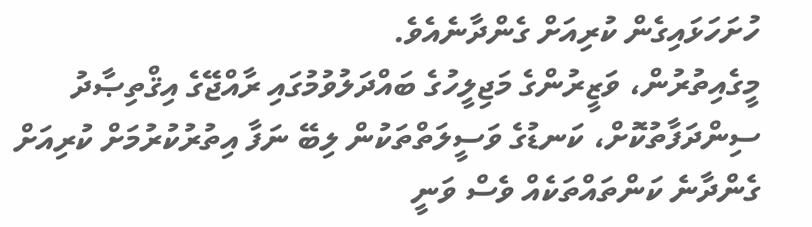ހުށަހަޅައިގެން ކުރިއަށް ގެންދާނެއެވެ.
މީގެއިތުރުން، ވަޒީރުންގެ މަޖިލީހުގެ ބައްދަލުވުމުގައި ރާއްޖޭގެ އިޤްތިޞާދު ސިންދަފާތުކޮށް، ކަނޑުގެ ވަސީލަތްތަކުން ލިބޭ ނަފާ އިތުރުކުރުމަށް ކުރިއަށް ގެންދާނެ ކަންތައްތަކެއް ވެސް ވަނީ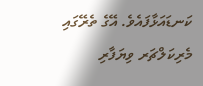ކަނޑައަޅާފައެވެ. އޭގެ ތެރޭގައި މެރިކަލްޗަރ ވިޔަފާރި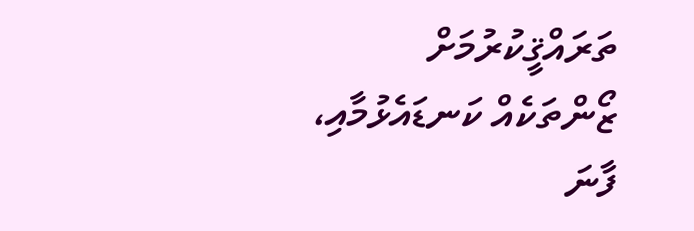ތަރައްޤީކުރުމަށް ޒޯންތަކެއް ކަނޑައެޅުމާއި، ފާނަ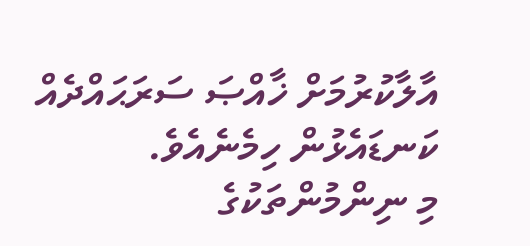އާލާކުރުމަށް ޚާއްޞަ ސަރަޙައްދެއް ކަނޑައެޅުން ހިމެނެއެވެ.
މި ނިންމުންތަކުގެ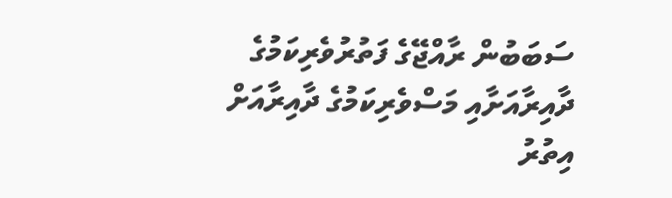ސަބަބުން ރާއްޖޭގެ ފަތުރުވެރިކަމުގެ ދާއިރާއަށާއި މަސްވެރިކަމުގެ ދާއިރާއަށް އިތުރު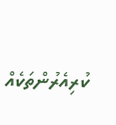ކުރިއެރުންތަކެއް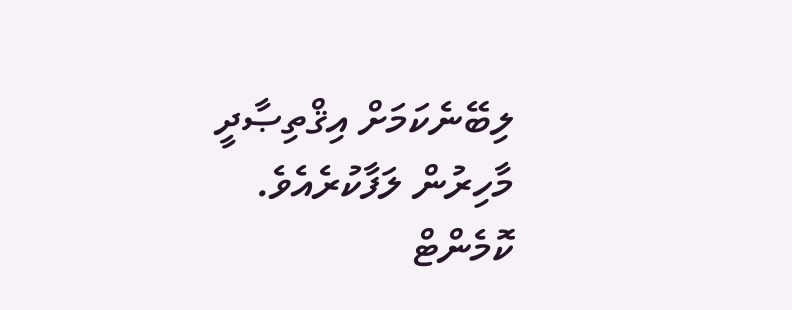ލިބޭނެކަމަށް އިޤްތިޞާދީ މާހިރުން ލަފާކުރެއެވެ.
ކޮމެންޓް